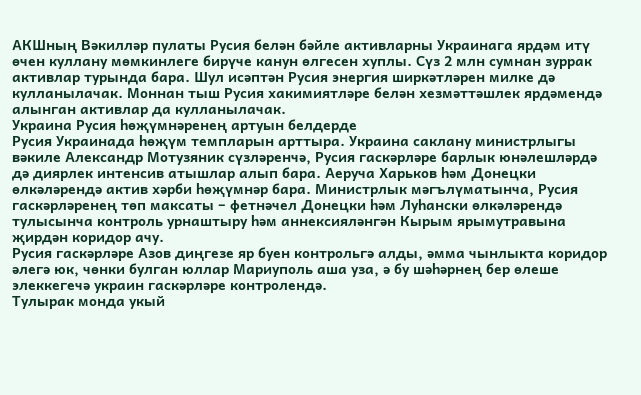АКШның Вәкилләр пулаты Русия белән бәйле активларны Украинага ярдәм итү өчен куллану мөмкинлеге бирүче канун өлгесен хуплы. Сүз 2 млн сумнан зуррак активлар турында бара. Шул исәптән Русия энергия ширкәтләрен милке дә кулланылачак. Моннан тыш Русия хакимиятләре белән хезмәттәшлек ярдәмендә алынган активлар да кулланылачак.
Украина Русия һөҗүмнәренең артуын белдерде
Русия Украинада һөҗүм темпларын арттыра. Украина саклану министрлыгы вәкиле Александр Мотузяник сүзләренчә, Русия гаскәрләре барлык юнәлешләрдә дә диярлек интенсив атышлар алып бара. Аеруча Харьков һәм Донецки өлкәләрендә актив хәрби һөҗүмнәр бара. Министрлык мәгълүматынча, Русия гаскәрләренең төп максаты – фетнәчел Донецки һәм Луһански өлкәләрендә тулысынча контроль урнаштыру һәм аннексияләнгән Кырым ярымутравына җирдән коридор ачу.
Русия гаскәрләре Азов диңгезе яр буен контрольгә алды, әмма чынлыкта коридор әлегә юк, чөнки булган юллар Мариуполь аша уза, ә бу шәһәрнең бер өлеше элеккегечә украин гаскәрләре контролендә.
Тулырак монда укый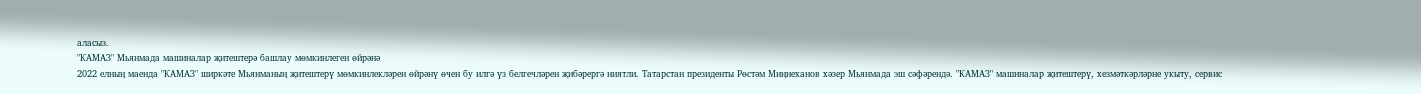аласыз.
"КАМАЗ" Мьянмада машиналар җитештерә башлау мөмкинлеген өйрәнә
2022 елның маенда "КАМАЗ" ширкәте Мьянманың җитештерү мөмкинлекләрен өйрәнү өчен бу илгә үз белгечләрен җибәрергә ниятли. Татарстан президенты Рөстәм Миңнеханов хәзер Мьянмада эш сәфәрендә. "КАМАЗ" машиналар җитештерү, хезмәткәрләрне укыту, сервис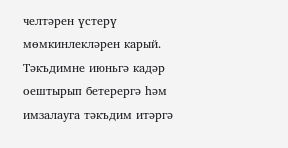челтәрен үстерү мөмкинлекләрен карый. Тәкъдимне июньгә кадәр оештырып бетерергә һәм имзалауга тәкъдим итәргә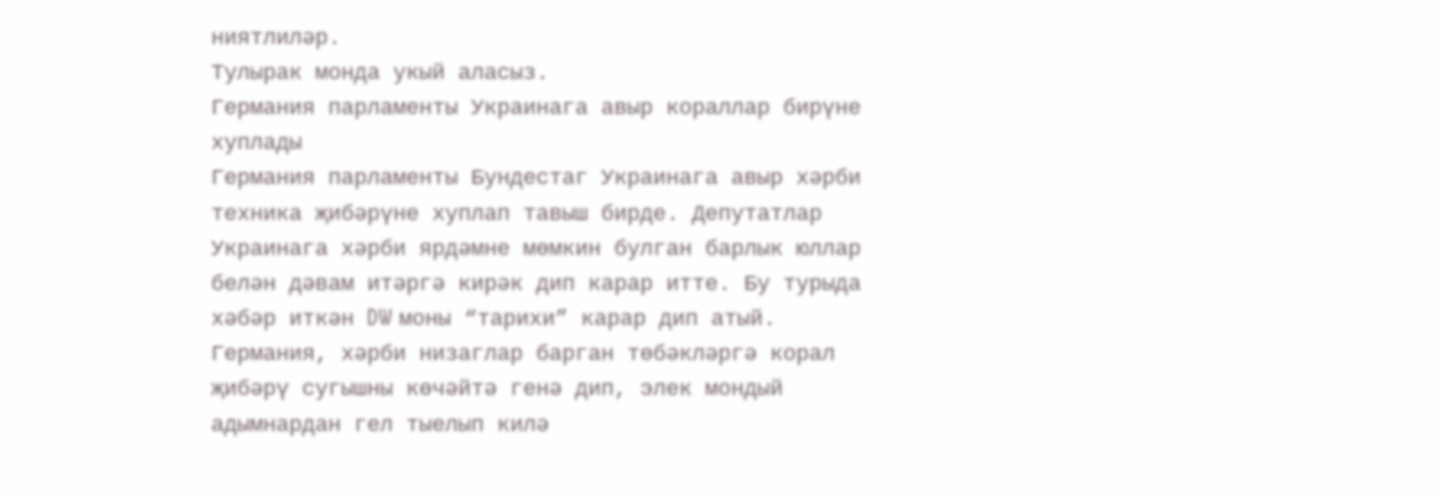ниятлиләр.
Тулырак монда укый аласыз.
Германия парламенты Украинага авыр кораллар бирүне хуплады
Германия парламенты Бундестаг Украинага авыр хәрби техника җибәрүне хуплап тавыш бирде. Депутатлар Украинага хәрби ярдәмне мөмкин булган барлык юллар белән дәвам итәргә кирәк дип карар итте. Бу турыда хәбәр иткән DW моны “тарихи” карар дип атый. Германия, хәрби низаглар барган төбәкләргә корал җибәрү сугышны көчәйтә генә дип, элек мондый адымнардан гел тыелып килә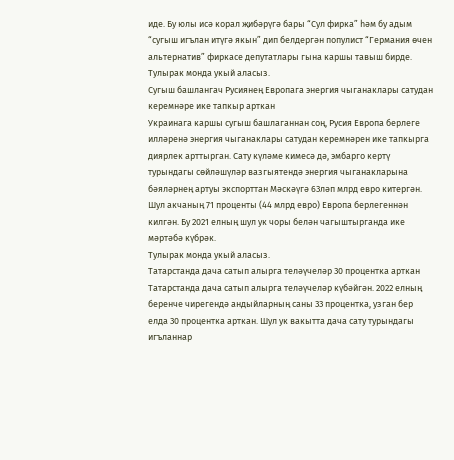иде. Бу юлы исә корал җибәрүгә бары “Сул фирка” һәм бу адым “сугыш игълан итүгә якын” дип белдергән популист “Германия өчен альтернатив” фиркасе депутатлары гына каршы тавыш бирде.
Тулырак монда укый аласыз.
Сугыш башлангач Русиянең Европага энергия чыганаклары сатудан керемнәре ике тапкыр арткан
Украинага каршы сугыш башлаганнан соң, Русия Европа берлеге илләренә энергия чыганаклары сатудан керемнәрен ике тапкырга диярлек арттырган. Сату күләме кимесә дә, эмбарго кертү турындагы сөйләшүләр вазгыятендә энергия чыганакларына бәяләрнең артуы экспорттан Мәскәүгә 63ләп млрд евро китергән. Шул акчаның 71 проценты (44 млрд евро) Европа берлегеннән килгән. Бу 2021 елның шул ук чоры белән чагыштырганда ике мәртәбә күбрәк.
Тулырак монда укый аласыз.
Татарстанда дача сатып алырга теләүчеләр 30 процентка арткан
Татарстанда дача сатып алырга теләүчеләр күбәйгән. 2022 елның беренче чирегендә андыйларның саны 33 процентка, узган бер елда 30 процентка арткан. Шул ук вакытта дача сату турындагы игъланнар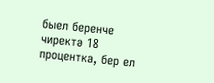быел беренче чиректә 18 процентка, бер ел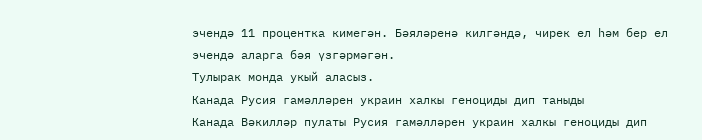эчендә 11 процентка кимегән. Бәяләренә килгәндә, чирек ел һәм бер ел эчендә аларга бәя үзгәрмәгән.
Тулырак монда укый аласыз.
Канада Русия гамәлләрен украин халкы геноциды дип таныды
Канада Вәкилләр пулаты Русия гамәлләрен украин халкы геноциды дип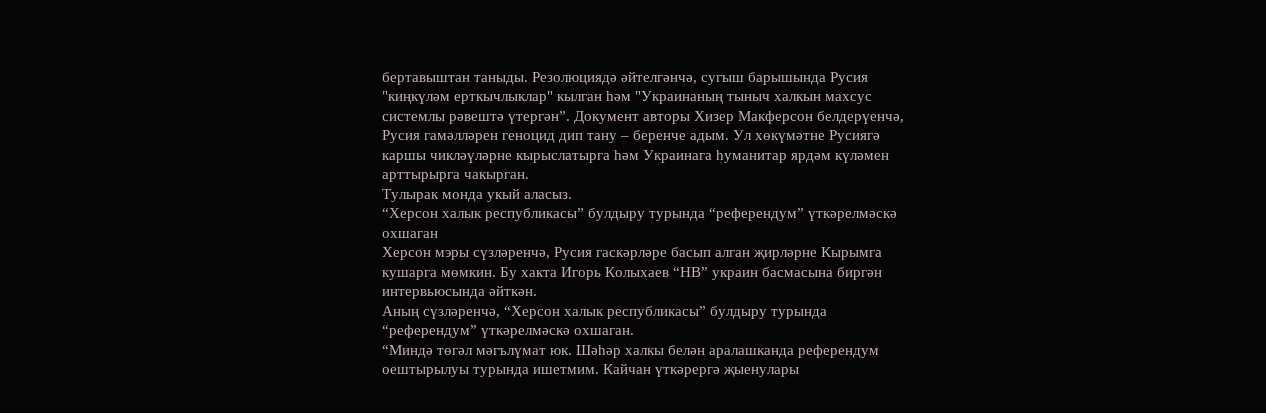бертавыштан таныды. Резолюциядә әйтелгәнчә, сугыш барышында Русия "киңкүләм ерткычлыклар" кылган һәм "Украинаның тыныч халкын махсус системлы рәвештә үтергән”. Документ авторы Хизер Макферсон белдерүенчә, Русия гамәлләрен геноцид дип тану – беренче адым. Ул хөкүмәтне Русиягә каршы чикләүләрне кырыслатырга һәм Украинага һуманитар ярдәм күләмен арттырырга чакырган.
Тулырак монда укый аласыз.
“Херсон халык республикасы” булдыру турында “референдум” үткәрелмәскә охшаган
Херсон мэры сүзләренчә, Русия гаскәрләре басып алган җирләрне Кырымга кушарга мөмкин. Бу хакта Игорь Колыхаев “НВ” украин басмасына биргән интервьюсында әйткән.
Аның сүзләренчә, “Херсон халык республикасы” булдыру турында “референдум” үткәрелмәскә охшаган.
“Миндә төгәл мәгълүмат юк. Шәһәр халкы белән аралашканда референдум оештырылуы турында ишетмим. Кайчан үткәрергә җыенулары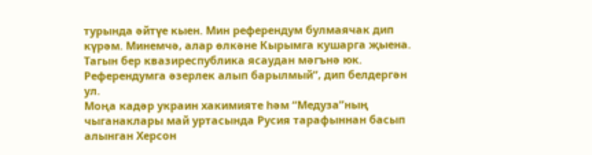турында әйтүе кыен. Мин референдум булмаячак дип күрәм. Минемчә, алар өлкәне Кырымга кушарга җыена. Тагын бер квазиреспублика ясаудан мәгънә юк. Референдумга әзерлек алып барылмый”, дип белдергән ул.
Моңа кадәр украин хакимияте һәм “Медуза”ның чыганаклары май уртасында Русия тарафыннан басып алынган Херсон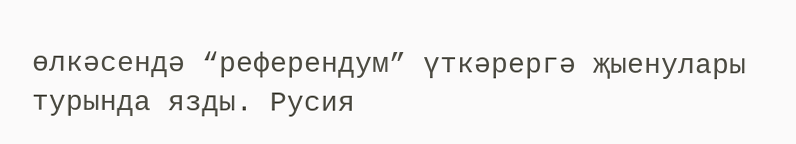өлкәсендә “референдум” үткәрергә җыенулары турында язды. Русия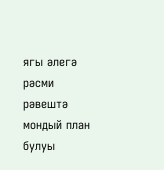ягы әлегә рәсми рәвештә мондый план булуы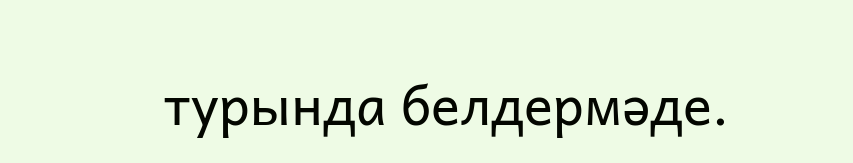турында белдермәде.